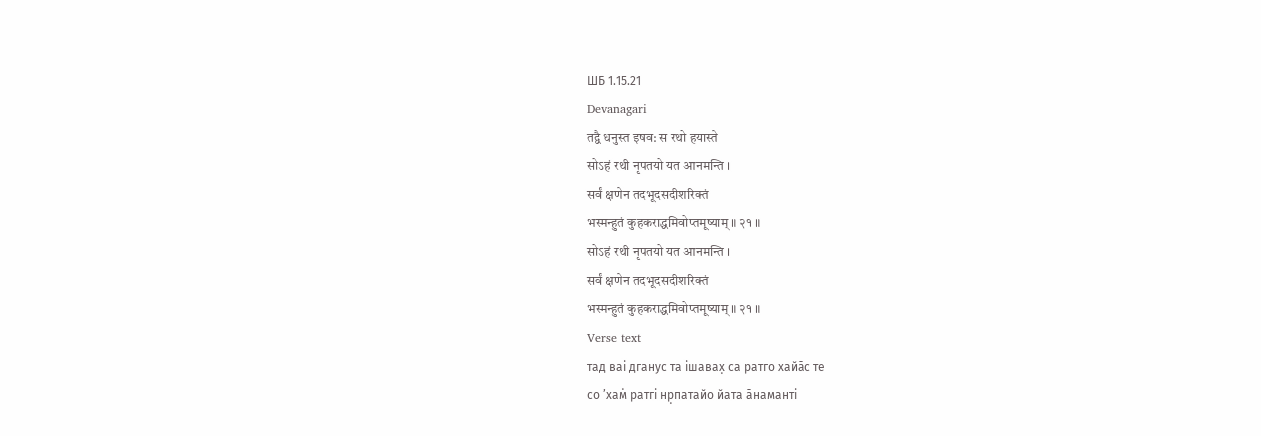ШБ 1.15.21
Devanagari
तद्वै धनुस्त इषव: स रथो हयास्ते
सोऽहं रथी नृपतयो यत आनमन्ति ।
सर्वं क्षणेन तदभूदसदीशरिक्तं
भस्मन्हुतं कुहकराद्धमिवोप्तमूष्याम् ॥ २१ ॥
सोऽहं रथी नृपतयो यत आनमन्ति ।
सर्वं क्षणेन तदभूदसदीशरिक्तं
भस्मन्हुतं कुहकराद्धमिवोप्तमूष्याम् ॥ २१ ॥
Verse text
тад ваі дганус та ішавах̣ са ратго хайа̄с те
со ’хам̇ ратгі нр̣патайо йата а̄наманті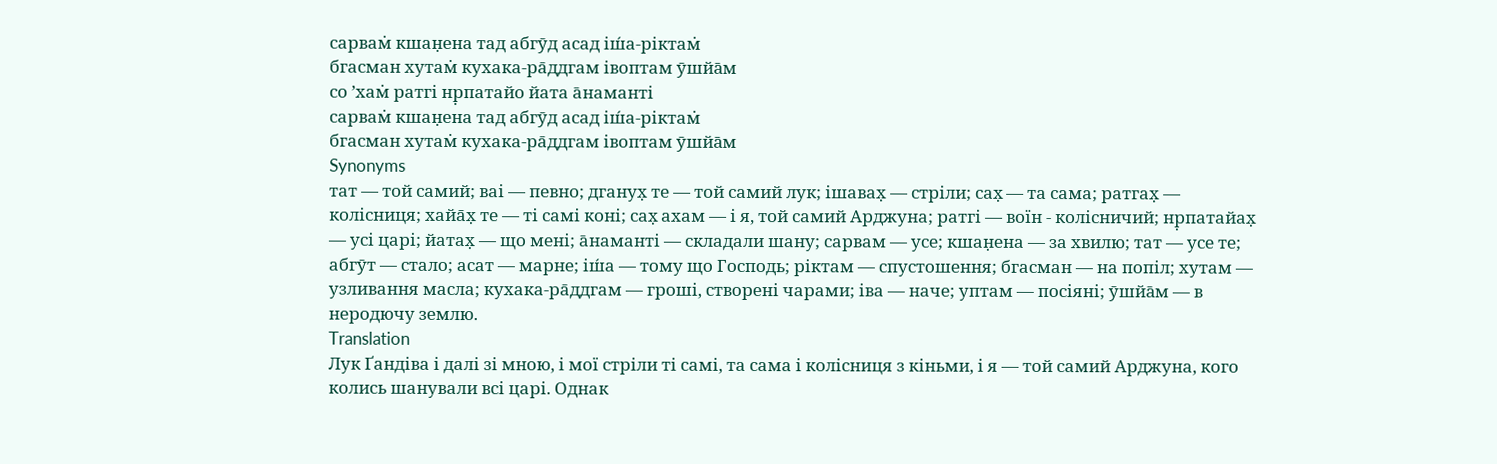сарвам̇ кшан̣ена тад абгӯд асад іш́а-ріктам̇
бгасман хутам̇ кухака-ра̄ддгам івоптам ӯшйа̄м
со ’хам̇ ратгі нр̣патайо йата а̄наманті
сарвам̇ кшан̣ена тад абгӯд асад іш́а-ріктам̇
бгасман хутам̇ кухака-ра̄ддгам івоптам ӯшйа̄м
Synonyms
тат — той самий; ваі — певно; дганух̣ те — той самий лук; ішавах̣ — стріли; сах̣ — та сама; ратгах̣ — колісниця; хайа̄х̣ те — ті самі коні; сах̣ ахам — і я, той самий Арджуна; ратгі — воїн - колісничий; нр̣патайах̣ — усі царі; йатах̣ — що мені; а̄наманті — складали шану; сарвам — усе; кшан̣ена — за хвилю; тат — усе те; абгӯт — стало; асат — марне; іш́а — тому що Господь; ріктам — спустошення; бгасман — на попіл; хутам — узливання масла; кухака-ра̄ддгам — гроші, створені чарами; іва — наче; уптам — посіяні; ӯшйа̄м — в неродючу землю.
Translation
Лук Ґандіва і далі зі мною, і мої стріли ті самі, та сама і колісниця з кіньми, і я — той самий Арджуна, кого колись шанували всі царі. Однак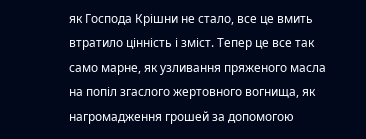як Господа Крішни не стало, все це вмить втратило цінність і зміст. Тепер це все так само марне, як узливання пряженого масла на попіл згаслого жертовного вогнища, як нагромадження грошей за допомогою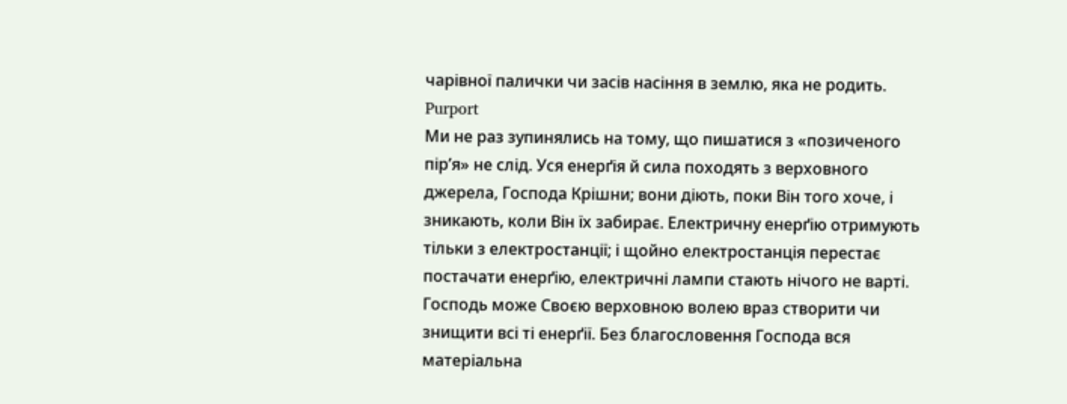чарівної палички чи засів насіння в землю, яка не родить.
Purport
Ми не раз зупинялись на тому, що пишатися з «позиченого пір’я» не слід. Уся енерґія й сила походять з верховного джерела, Господа Крішни; вони діють, поки Він того хоче, і зникають, коли Він їх забирає. Електричну енерґію отримують тільки з електростанції; і щойно електростанція перестає постачати енерґію, електричні лампи стають нічого не варті. Господь може Своєю верховною волею враз створити чи знищити всі ті енерґії. Без благословення Господа вся матеріальна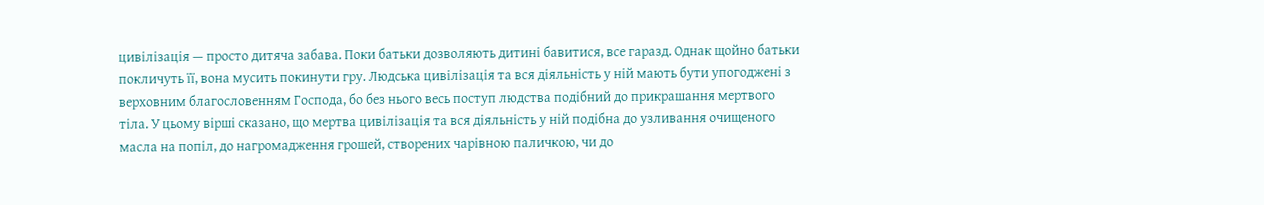цивілізація — просто дитяча забава. Поки батьки дозволяють дитині бавитися, все гаразд. Однак щойно батьки покличуть її, вона мусить покинути гру. Людська цивілізація та вся діяльність у ній мають бути упогоджені з верховним благословенням Господа, бо без нього весь поступ людства подібний до прикрашання мертвого тіла. У цьому вірші сказано, що мертва цивілізація та вся діяльність у ній подібна до узливання очищеного масла на попіл, до нагромадження грошей, створених чарівною паличкою, чи до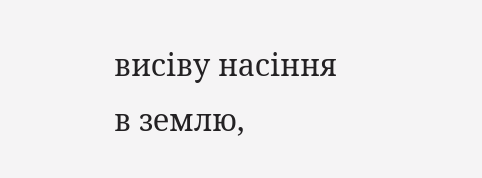висіву насіння в землю,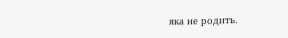яка не родить.